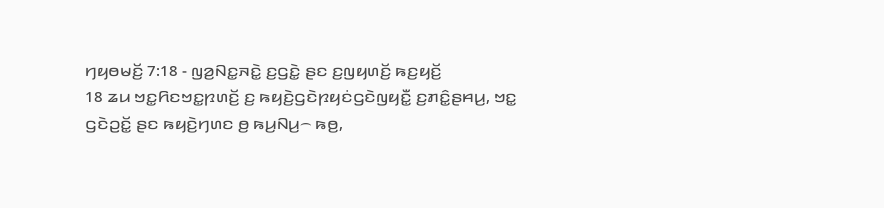ꤚꤟꤥꤗꤢꤩ꤬ 7:18 - ꤜꤤ꤬ꤡꤢ꤭ꤏꤢꤧ꤭ ꤢ꤬ꤞꤢꤧ꤭ ꤔꤢ ꤢ꤬ꤜꤟꤛꤢꤩ꤬ ꤒꤢ꤬ꤟꤢꤩ꤬
18 ꤘꤣ ꤠꤢ꤭ꤖꤢꤠꤢ꤭ꤐꤛꤢꤩ꤬ ꤢ꤬ ꤒꤟꤢꤧ꤬ꤞꤢꤧꤐꤟꤢꤦꤞꤢꤧꤜꤟꤢꤪ꤭ ꤢ꤬ꤊꤢꤨ꤭ꤔꤌꤣ꤬, ꤠꤢ꤭ ꤞꤢꤧꤑꤢꤩ꤭ ꤔꤢ ꤒꤟꤢꤧ꤬ꤚꤛꤢ ꤥ꤬ ꤒꤣ꤬ꤡꤣ꤬꤮ ꤒꤥ꤬,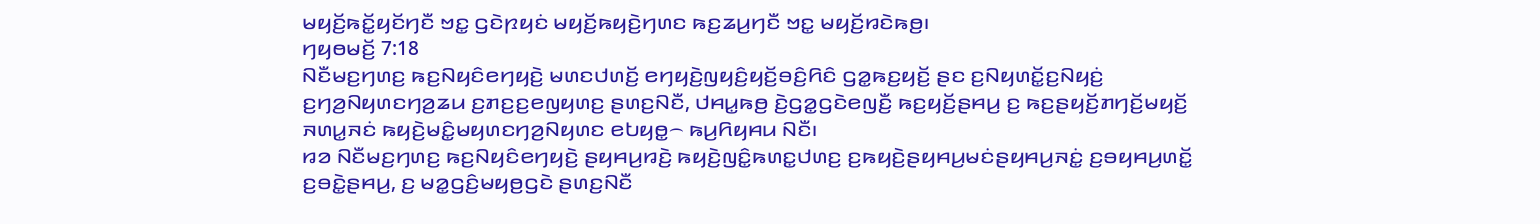ꤗꤟꤢꤩ꤬ꤒꤢꤩ꤭ꤟꤢꤩꤚꤢꤪ ꤠꤢ꤭ ꤞꤢꤧꤐꤟꤢꤦ ꤗꤟꤢꤩ꤬ꤒꤟꤢꤧ꤬ꤚꤛꤢ ꤒꤢ꤬ꤘꤣ꤬ꤚꤢꤪ ꤠꤢ꤭ ꤗꤟꤢꤩ꤬ꤙꤢꤧꤒꤥ꤬꤯
ꤚꤟꤥꤗꤢꤩ꤬ 7:18
ꤡꤢꤪꤗꤢ꤬ꤚꤛꤢ꤬ ꤒꤢ꤬ꤡꤟꤢꤨꤕꤚꤟꤢꤧ꤬ ꤗꤛꤢꤓꤛꤢꤩ꤬ ꤕꤚꤟꤢꤧ꤬ꤜꤟꤢꤨ꤬ꤟꤢꤩ꤬ꤋꤢꤨ꤬ꤖꤢꤨ ꤞꤤ꤭ꤒꤢ꤬ꤟꤢꤩ꤬ ꤔꤢ ꤢ꤬ꤡꤟꤛꤢꤩ꤭ꤢ꤬ꤡꤟꤢꤦ꤬ ꤢ꤬ꤚꤤ꤬ꤡꤟꤛꤢꤚꤤ꤬ꤘꤣ ꤢ꤬ꤊꤢ꤬ꤢ꤬ꤕꤜꤟꤛꤢ꤬ ꤔꤛꤢ꤬ꤡꤢꤪ, ꤓꤌꤣ꤭ꤒꤥ꤬ ꤢꤧ꤬ꤞꤤ꤭ꤞꤢꤧꤕꤜꤢꤪ꤬ ꤒꤢ꤬ꤟꤢꤩ꤬ꤔꤌꤣ꤬ ꤢ꤬ ꤒꤢ꤬ꤔꤟꤢꤩ꤬ꤊꤚꤢꤩ꤬ꤗꤟꤢꤩ꤬ ꤏꤛꤣ꤭ꤏꤢꤦ ꤒꤟꤢꤧ꤬ꤗꤢꤨ꤭ꤗꤟꤛꤢꤚꤤ꤬ꤡꤟꤛꤢ ꤕꤝꤟꤥ꤭꤮ ꤒꤣ꤬ꤖꤟꤌꤣ ꤡꤢꤪ꤯
ꤙꤤ ꤡꤢꤪꤗꤢ꤬ꤚꤛꤢ꤬ ꤒꤢ꤬ꤡꤟꤢꤨꤕꤚꤟꤢꤧ꤬ ꤔꤟꤌꤣ꤬ꤙꤢꤧ꤬ ꤒꤟꤢꤧ꤬ꤜꤢꤨ꤭ꤒꤛꤢ꤭ꤓꤛꤢ꤬ ꤢ꤬ꤒꤟꤢꤧ꤬ꤔꤟꤌꤣ꤬ꤗꤢꤦꤔꤟꤌꤣ꤬ꤏꤢꤦ꤭ ꤢ꤬ꤋꤟꤌꤣ꤬ꤛꤢꤩ꤭ ꤢ꤬ꤋꤢꤧ꤭ꤔꤌꤣ꤬, ꤢ꤬ ꤗꤤ꤭ꤞꤢꤨ꤬ꤗꤟꤥ꤬ꤞꤢꤧ ꤔꤛꤢ꤬ꤡꤢꤪ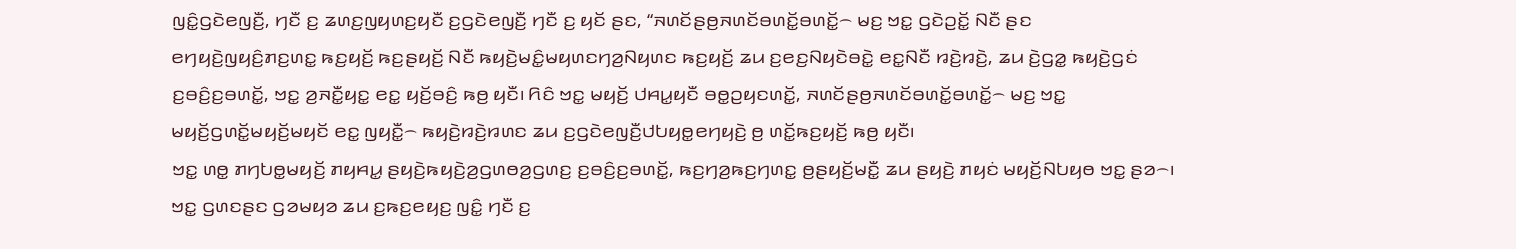ꤜꤢꤨ꤭ꤞꤢꤧꤕꤜꤢꤪ꤬, ꤚꤢꤪ ꤢ꤬ ꤘꤛꤢ꤬ꤜꤟꤛꤢ꤬ꤟꤢꤪ ꤢ꤬ꤞꤢꤧꤕꤜꤢꤪ꤬ ꤚꤢꤪ ꤢ꤬ ꤟꤢꤩ ꤔꤢ, “ꤏꤛꤢꤩꤔꤥ꤬ꤏꤛꤢꤩꤋꤛꤢꤩ꤭ꤋꤛꤢꤩ꤭꤮ ꤗꤢ꤬ ꤠꤢ꤭ ꤞꤢꤧꤑꤢꤩ꤭ ꤡꤢꤪ ꤔꤢ ꤕꤚꤟꤢꤧ꤬ꤜꤟꤢꤨ꤬ꤊꤢ꤬ꤛꤢ꤭ ꤒꤢ꤬ꤟꤢꤩ꤬ ꤒꤢ꤬ꤔꤟꤢꤩ꤬ ꤡꤢꤪ ꤒꤟꤢꤧ꤬ꤗꤢꤨ꤭ꤗꤟꤛꤢꤚꤤ꤬ꤡꤟꤛꤢ ꤒꤢ꤬ꤟꤢꤩ꤬ ꤘꤣ ꤢ꤬ꤕꤢ꤬ꤡꤟꤢꤧꤋꤢꤧ꤭ ꤕꤢ꤭ꤡꤢꤪ ꤙꤢꤧ꤬ꤙꤢꤧ꤬, ꤘꤣ ꤢꤧ꤬ꤞꤤ꤭ ꤒꤟꤢꤧ꤬ꤞꤢꤦ ꤢ꤬ꤋꤢꤨ꤬ꤢ꤬ꤋꤛꤢꤩ꤭, ꤠꤢ꤭ ꤤ꤬ꤏꤢꤪ꤭ꤟꤢ꤭ ꤕꤢ꤭ ꤟꤢꤩ꤬ꤋꤢꤨ꤬ ꤒꤥ꤬ ꤟꤢꤪ꤯ ꤖꤢꤨ ꤠꤢ꤭ ꤗꤟꤢꤩ꤬ ꤓꤌꤣ꤭ꤟꤢꤪ ꤋꤥ꤭ꤑꤟꤢꤛꤢꤩ꤭, ꤏꤛꤢꤩꤔꤥ꤬ꤏꤛꤢꤩꤋꤛꤢꤩ꤭ꤋꤛꤢꤩ꤭꤮ ꤗꤢ꤬ ꤠꤢ꤭ ꤗꤟꤢꤩ꤬ꤞꤛꤢꤩ꤭ꤗꤟꤢꤩ꤬ꤗꤟꤢꤩ ꤕꤢ꤭ ꤜꤟꤢꤪ꤭꤮ ꤒꤟꤢꤧ꤬ꤙꤢꤧ꤬ꤙꤛꤢ ꤘꤣ ꤢ꤬ꤞꤢꤧꤕꤜꤢꤪ꤬ꤓꤝꤟꤥ꤭ꤕꤚꤟꤢꤧ꤬ ꤥ꤬ ꤛꤢꤩ꤭ꤒꤢ꤬ꤟꤢꤩ꤬ ꤒꤥ꤬ ꤟꤢꤪ꤯
ꤠꤢ꤭ ꤛꤥ꤭ ꤊꤚꤝꤥ꤭ꤗꤟꤢꤩ꤬ ꤊꤟꤌꤣ꤭ ꤔꤟꤢꤧ꤬ꤒꤟꤢꤧ꤬ꤤ꤬ꤞꤛꤥꤤ꤬ꤞꤛꤢ꤬ ꤢ꤬ꤋꤢꤨ꤬ꤢ꤬ꤋꤛꤢꤩ꤭, ꤒꤢ꤬ꤚꤤ꤬ꤒꤢ꤬ꤚꤛꤢ꤭ ꤥ꤬ꤔꤟꤢꤩ꤬ꤗꤢꤪ꤭ ꤘꤣ ꤔꤟꤢꤧ꤬ ꤊꤟꤢꤦ ꤗꤟꤢꤩ꤬ꤡꤝꤟꤥ ꤠꤢ꤭ ꤔꤤ꤮꤯
ꤠꤢ꤭ ꤞꤛꤢꤔꤢ ꤞꤤꤗꤟꤤ ꤘꤣ ꤢ꤬ꤒꤢ꤬ꤕꤟꤢ꤬ ꤜꤢꤨ꤭ ꤚꤢꤪ ꤢ꤬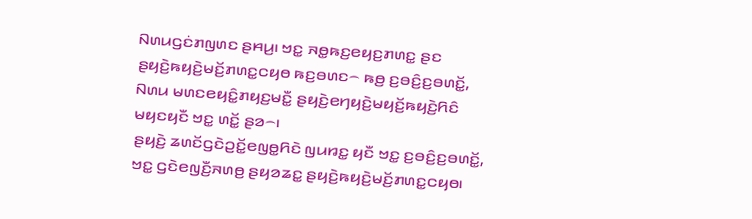ꤡꤛꤣꤞꤢꤦꤊꤜꤛꤢ ꤔꤌꤣ꤬꤯ ꤠꤢ꤭ ꤏꤥ꤭ꤒꤢ꤬ꤕꤟꤢ꤬ꤊꤛꤢ꤭ ꤔꤢ ꤔꤟꤢꤧ꤬ꤒꤟꤢꤧ꤬ꤗꤢꤩ꤬ꤊꤛꤢ꤭ꤍꤟꤥ ꤒꤢ꤬ꤋꤛꤢ꤮ ꤒꤥ꤬ ꤢ꤬ꤋꤢꤨ꤬ꤢ꤬ꤋꤛꤢꤩ꤭, ꤡꤛꤣ ꤗꤛꤢꤕꤟꤢꤨ꤭ꤊꤟꤢ꤬ꤗꤢꤪ꤭ ꤔꤟꤢꤧ꤬ꤕꤚꤟꤢꤧ꤬ꤗꤟꤢꤩ꤬ꤒꤟꤢꤧ꤬ꤖꤢꤨ ꤗꤟꤢꤟꤢꤪ ꤠꤢ꤭ ꤛꤢꤩ꤭ ꤔꤤ꤮꤯
ꤔꤟꤢꤧ꤬ ꤘꤛꤢꤩꤞꤢꤧꤑꤢꤩ꤭ꤕꤜꤥ꤭ꤖꤢꤧ ꤜꤣꤙꤢ꤭ ꤟꤢꤪ ꤠꤢ꤭ ꤢ꤬ꤋꤢꤨ꤬ꤢ꤬ꤋꤛꤢꤩ꤭, ꤠꤢ꤭ ꤞꤢꤧꤕꤜꤢꤪ꤬ꤏꤛꤥ꤬ ꤔꤟꤤꤘꤢ꤭ ꤔꤟꤢꤧ꤬ꤒꤟꤢꤧ꤬ꤗꤢꤩ꤬ꤊꤛꤢ꤭ꤍꤟꤥ꤯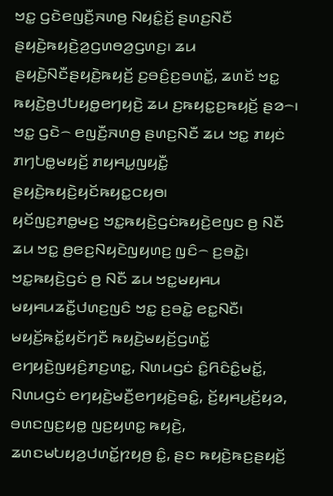ꤠꤢ꤭ ꤞꤢꤧꤕꤜꤢꤪ꤬ꤏꤛꤥ꤬ ꤡꤟꤢꤨ꤭ꤢꤩ꤬ ꤔꤛꤢ꤬ꤡꤢꤪ ꤔꤟꤢꤧ꤬ꤒꤟꤢꤧ꤬ꤤ꤬ꤞꤛꤥꤤ꤬ꤞꤛꤢ꤬꤯ ꤘꤣ ꤔꤟꤢꤧ꤬ꤡꤢꤪꤔꤟꤢꤧ꤬ꤒꤟꤢꤩ꤬ ꤢ꤬ꤋꤢꤨ꤬ꤢ꤬ꤋꤛꤢꤩ꤭, ꤘꤛꤢꤩ ꤠꤢ꤭ ꤒꤟꤢꤧ꤬ꤥ꤬ꤓꤝꤟꤥ꤭ꤕꤚꤟꤢꤧ꤬ ꤘꤣ ꤢ꤬ꤒꤟꤢ꤭ꤢ꤬ꤒꤟꤢꤩ꤬ ꤔꤤ꤮꤯
ꤠꤢ꤭ ꤞꤢꤧ꤮ ꤕꤜꤢꤪ꤬ꤏꤛꤥ꤬ ꤔꤛꤢ꤬ꤡꤢꤪ ꤘꤣ ꤠꤢ꤭ ꤊꤟꤢꤦ ꤊꤚꤝꤥ꤭ꤗꤟꤢꤩ꤬ ꤊꤟꤌꤣ꤭ꤜꤟꤢꤪ꤭ ꤔꤟꤢꤧ꤬ꤒꤟꤢꤧ꤬ꤟꤢꤩꤒꤟꤢ꤭ꤍꤟꤥ꤯
ꤟꤢꤩꤜꤢ꤬ꤊꤥ꤭ꤗꤢ꤬ ꤠꤢ꤭ꤒꤟꤢꤧ꤬ꤞꤢꤦꤒꤟꤢꤧ꤬ꤕꤜꤢ ꤥ꤬ ꤡꤢꤪ ꤘꤣ ꤠꤢ꤭ ꤥ꤬ꤕꤢ꤬ꤡꤟꤢꤧꤜꤟꤛꤢ꤬ ꤜꤢꤨ꤮ ꤢ꤬ꤋꤢꤧ꤭꤯ ꤠꤢ꤭ꤒꤟꤢꤧ꤬ꤞꤢꤦ ꤥ꤬ ꤡꤢꤪ ꤘꤣ ꤠꤢ꤭ꤗꤟꤌꤣ ꤗꤟꤌꤣꤘꤢꤪ꤭ꤓꤛꤢ꤬ꤜꤢꤨ ꤠꤢ꤭ ꤢ꤬ꤋꤢꤧ꤭ ꤕꤢ꤭ꤡꤢꤪ꤯
ꤗꤟꤢꤩ꤬ꤒꤢꤩ꤭ꤟꤢꤩꤚꤢꤪ ꤒꤟꤢꤧ꤬ꤗꤟꤢꤩ꤬ꤞꤛꤢꤩ꤭ ꤕꤚꤟꤢꤧ꤬ꤜꤟꤢꤨ꤬ꤊꤢ꤬ꤛꤢ꤭, ꤡꤛꤣꤞꤢꤦ ꤢꤨ꤭ꤖꤢꤨꤢꤨ꤭ꤗꤢꤩ꤭, ꤡꤛꤣꤞꤢꤦ ꤕꤚꤟꤢꤧ꤬ꤗꤢꤪ꤬ꤕꤚꤟꤢꤧ꤬ꤋꤢꤨ꤭, ꤢꤩ꤬ꤟꤌꤣ꤬ꤢꤩ꤬ꤟꤤ, ꤋꤛꤢꤜꤢ꤬ꤟꤥ꤭ ꤜꤢ꤬ꤟꤛꤢ꤭ ꤒꤟꤢꤧ꤬, ꤘꤛꤢꤗꤝꤟꤤ꤬ꤓꤛꤢꤩ꤭ꤐꤟꤥ꤬ ꤢꤨ꤭, ꤔꤢ ꤒꤟꤢꤧ꤬ꤒꤢ꤬ꤔꤟꤢꤩ꤬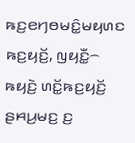ꤒꤢ꤬ꤕꤚꤥꤗꤢꤨ꤭ꤗꤟꤛꤢ ꤒꤢ꤬ꤟꤢꤩ꤬, ꤜꤟꤢꤪ꤭꤮ ꤒꤟꤢꤧ꤬ ꤛꤢꤩ꤭ꤒꤢ꤬ꤟꤢꤩ꤬ ꤔꤌꤣ꤬ꤗꤢ꤬ ꤢ꤬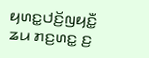ꤟꤛꤢ꤭ꤓꤢꤩ꤬ꤜꤟꤢꤪ꤭ ꤘꤣ ꤊꤢ꤬ꤛꤢ꤭ ꤢ꤬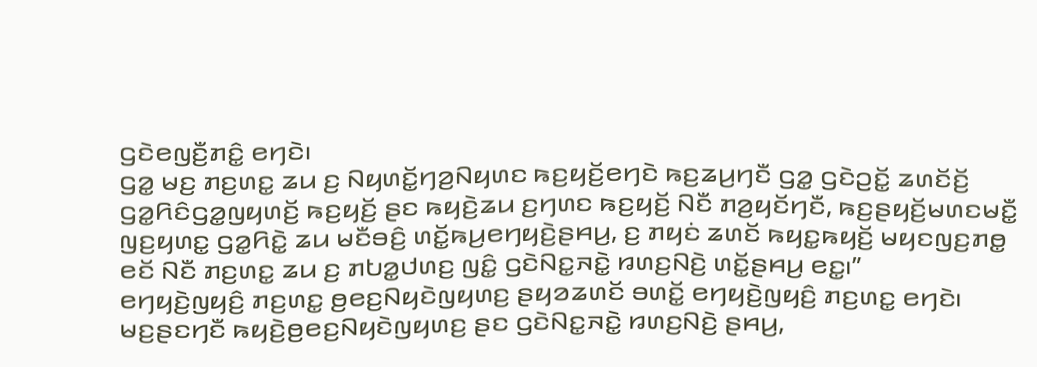ꤞꤢꤧꤕꤜꤢꤪ꤬ꤊꤢꤨ꤭ ꤕꤚꤢꤧ꤯
ꤞꤤ꤭ ꤗꤢ꤬ ꤊꤢ꤬ꤛꤢ꤭ ꤘꤣ ꤢ꤬ ꤡꤟꤛꤢꤩ꤭ꤚꤤ꤬ꤡꤟꤛꤢ ꤒꤢ꤬ꤟꤢꤩ꤬ꤕꤚꤢꤧ ꤒꤢ꤬ꤘꤣ꤬ꤚꤢꤪ ꤞꤤ꤭ ꤞꤢꤧꤑꤢꤩ꤭ ꤘꤛꤢꤩꤢꤩ꤬ ꤞꤤ꤭ꤖꤢꤨꤞꤤ꤭ꤜꤟꤛꤢꤩ꤬ ꤒꤢ꤬ꤟꤢꤩ꤬ ꤔꤢ ꤒꤟꤢꤧ꤬ꤘꤣ ꤢ꤬ꤚꤛꤢ ꤒꤢ꤬ꤟꤢꤩ꤬ ꤡꤢꤪ ꤊꤤ꤬ꤟꤢꤩꤚꤢꤪ, ꤒꤢ꤬ꤔꤟꤢꤩ꤬ꤗꤛꤢꤗꤢꤪ꤭ ꤜꤢ꤬ꤟꤛꤢ꤭ ꤞꤤ꤭ꤖꤢꤧ꤭ ꤘꤣ ꤗꤢꤪꤋꤢꤨ꤬ ꤛꤢꤩ꤭ꤒꤣ꤬ꤕꤚꤟꤢꤧ꤬ꤔꤌꤣ꤬, ꤢ꤬ ꤊꤟꤢꤦ ꤘꤛꤢꤩ ꤒꤟꤢ꤭ꤒꤟꤢꤩ꤬ ꤗꤟꤢꤜꤢ꤬ꤊꤥ꤭ ꤕꤢꤩ ꤡꤢꤪ ꤊꤢ꤬ꤛꤢ꤭ ꤘꤣ ꤢ꤬ ꤊꤝꤤ꤭ꤓꤛꤢ꤬ ꤜꤢꤨ꤭ ꤞꤢꤧꤡꤢ꤭ꤏꤢꤧ꤭ ꤙꤛꤢ꤬ꤡꤢꤧ꤬ ꤛꤢꤩ꤭ꤔꤌꤣ꤬ ꤕꤢ꤭꤯”
ꤕꤚꤟꤢꤧ꤬ꤜꤟꤢꤨ꤬ ꤊꤢ꤬ꤛꤢ꤭ ꤥ꤬ꤕꤢ꤬ꤡꤟꤢꤧꤜꤟꤛꤢ꤬ ꤔꤟꤤꤘꤛꤢꤩ ꤋꤛꤢꤩ꤭ ꤕꤚꤟꤢꤧ꤬ꤜꤟꤢꤨ꤬ ꤊꤢ꤬ꤛꤢ꤭ ꤕꤚꤢꤧ꤯ ꤗꤢ꤬ꤔꤢꤚꤢꤪ ꤒꤟꤢꤧ꤬ꤥ꤬ꤕꤢ꤬ꤡꤟꤢꤧꤜꤟꤛꤢ꤬ ꤔꤢ ꤞꤢꤧꤡꤢ꤭ꤏꤢꤧ꤭ ꤙꤛꤢ꤬ꤡꤢꤧ꤬ ꤔꤌꤣ꤬,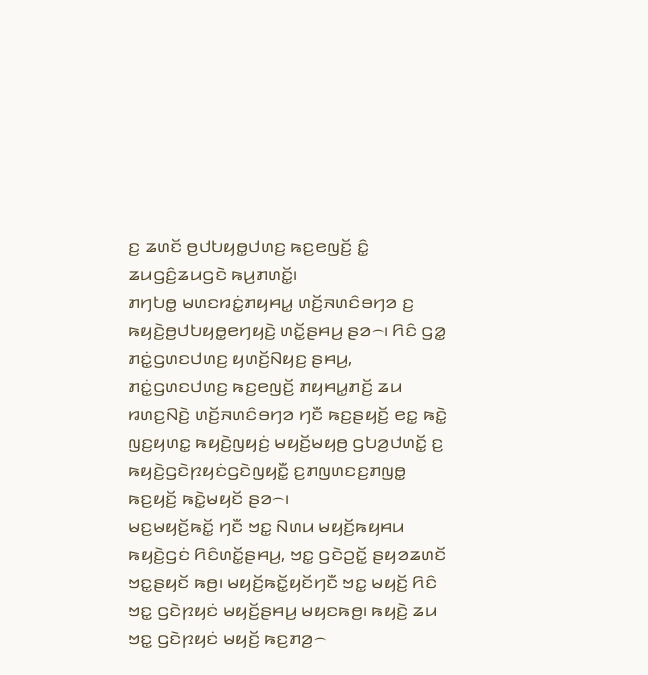ꤢ꤬ ꤘꤛꤢꤩ ꤥ꤬ꤓꤝꤟꤥ꤭ꤓꤛꤢ꤬ ꤒꤢ꤬ꤕꤜꤢꤩ꤬ ꤢꤨ꤭ ꤘꤣꤞꤢꤨ꤬ꤘꤣꤞꤢꤧ ꤒꤣ꤬ꤊꤛꤢꤩ꤭꤯
ꤊꤚꤝꤥ꤭ ꤗꤛꤢꤙꤢꤦ꤭ꤊꤟꤌꤣ꤭ ꤛꤢꤩ꤬ꤏꤛꤢꤨꤋꤚꤤ ꤢ꤬ ꤒꤟꤢꤧ꤬ꤥ꤬ꤓꤝꤟꤥ꤭ꤕꤚꤟꤢꤧ꤬ ꤛꤢꤩ꤭ꤔꤌꤣ꤬ ꤔꤤ꤮꤯ ꤖꤢꤨ ꤞꤤ꤭ ꤊꤢꤦ꤭ꤞꤛꤢꤓꤛꤢ꤬ ꤟꤛꤢꤩ꤬ꤡꤟꤢ꤬ ꤔꤌꤣ꤬, ꤊꤢꤦ꤭ꤞꤛꤢꤓꤛꤢ꤬ ꤒꤢ꤬ꤕꤜꤢꤩ꤬ ꤊꤟꤌꤣ꤭ꤊꤢꤩ꤬ ꤘꤣ ꤙꤛꤢ꤬ꤡꤢꤧ꤬ ꤛꤢꤩ꤬ꤏꤛꤢꤨꤋꤚꤤ ꤚꤢꤪ ꤒꤢ꤬ꤔꤟꤢꤩ꤬ ꤕꤢ꤭ ꤒꤢꤧ꤭ ꤜꤢ꤬ꤟꤛꤢ꤭ ꤒꤟꤢꤧ꤬ꤜꤟꤢꤦ꤬ ꤗꤟꤢꤩ꤬ꤗꤟꤥ꤬ ꤞꤝꤤ꤬ꤓꤛꤢꤩ꤭ ꤢ꤬ ꤒꤟꤢꤧ꤬ꤞꤢꤧꤐꤟꤢꤦꤞꤢꤧꤜꤟꤢꤪ꤭ ꤢ꤬ꤊꤜꤛꤢꤢ꤬ꤊꤜꤥ꤭ ꤒꤢ꤬ꤟꤢꤩ꤬ ꤒꤢꤧ꤭ꤗꤟꤢꤩ ꤔꤤ꤮꤯
ꤗꤢ꤬ꤗꤟꤢꤩ꤬ꤒꤢꤩ꤭ ꤚꤢꤪ ꤠꤢ꤭ ꤡꤛꤣ ꤗꤟꤢꤩ꤬ꤒꤟꤌꤣ ꤒꤟꤢꤧ꤬ꤞꤢꤦ ꤖꤢꤨꤛꤢꤩ꤭ꤔꤌꤣ꤬, ꤠꤢ꤭ ꤞꤢꤧꤑꤢꤩ꤭ ꤔꤟꤤꤘꤛꤢꤩ ꤠꤢ꤭ꤔꤟꤢꤩ ꤒꤥ꤬꤯ ꤗꤟꤢꤩ꤬ꤒꤢꤩ꤭ꤟꤢꤩꤚꤢꤪ ꤠꤢ꤭ ꤗꤟꤢꤩ꤬ ꤖꤢꤨ ꤠꤢ꤭ ꤞꤢꤧꤐꤟꤢꤦ ꤗꤟꤢꤩ꤬ꤔꤌꤣ꤬ ꤗꤟꤢꤒꤥ꤬꤯ ꤒꤟꤢꤧ꤬ ꤘꤣ ꤠꤢ꤭ ꤞꤢꤧꤐꤟꤢꤦ ꤗꤟꤢꤩ꤬ ꤒꤢ꤬ꤊꤤ꤬꤮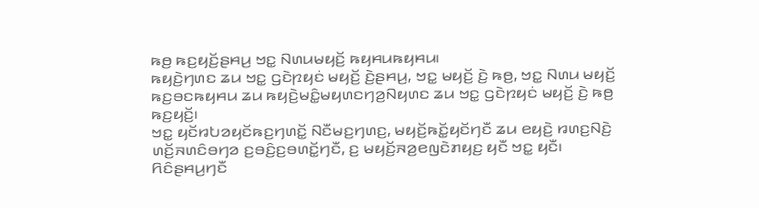ꤒꤥ꤬ ꤒꤢ꤬ꤟꤢꤩ꤬ꤔꤌꤣ꤬ ꤠꤢ꤭ ꤡꤛꤣꤗꤟꤢꤩ꤬ ꤒꤟꤌꤣꤒꤟꤌꤣ꤯
ꤒꤟꤢꤧ꤬ꤚꤛꤢ ꤘꤣ ꤠꤢ꤭ ꤞꤢꤧꤐꤟꤢꤦ ꤗꤟꤢꤩ꤬ ꤢꤧ꤬ꤔꤌꤣ꤬, ꤠꤢ꤭ ꤗꤟꤢꤩ꤬ ꤢꤧ꤬ ꤒꤥ꤬, ꤠꤢ꤭ ꤡꤛꤣ ꤗꤟꤢꤩ꤬ ꤒꤢ꤬ꤋꤢꤒꤟꤌꤣ ꤘꤣ ꤒꤟꤢꤧ꤬ꤗꤢꤨ꤭ꤗꤟꤛꤢꤚꤤ꤬ꤡꤟꤛꤢ ꤘꤣ ꤠꤢ꤭ ꤞꤢꤧꤐꤟꤢꤦ ꤗꤟꤢꤩ꤬ ꤢꤧ꤬ ꤒꤥ꤬ ꤒꤢ꤬ꤟꤢꤩ꤬꤯
ꤠꤢ꤭ ꤟꤢꤩꤙꤝꤤꤟꤢꤩꤒꤢ꤬ꤚꤛꤢꤩ꤭ ꤡꤢꤪꤗꤢ꤬ꤚꤛꤢ꤬, ꤗꤟꤢꤩ꤬ꤒꤢꤩ꤭ꤟꤢꤩꤚꤢꤪ ꤘꤣ ꤕꤟꤢꤧ꤬ ꤙꤛꤢ꤬ꤡꤢꤧ꤬ ꤛꤢꤩ꤬ꤏꤛꤢꤨꤋꤚꤤ ꤢ꤬ꤋꤢꤨ꤬ꤢ꤬ꤋꤛꤢꤩ꤭ꤚꤢꤪ, ꤢ꤬ ꤗꤟꤢꤩ꤬ꤏꤤ꤬ꤕꤜꤢꤧꤊꤟꤢ꤬ ꤟꤢꤪ ꤠꤢ꤭ ꤟꤢꤪ꤯ ꤖꤢꤨꤔꤌꤣ꤬ꤚꤢꤪ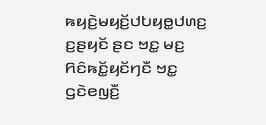ꤒꤟꤢꤧ꤬ꤗꤟꤢꤩ꤬ꤓꤝꤟꤥ꤭ꤓꤛꤢ꤬ ꤢ꤬ꤔꤟꤢꤩ ꤔꤢ ꤠꤢ꤭ ꤗꤢ꤬ ꤖꤢꤨꤒꤢꤩ꤭ꤟꤢꤩꤚꤢꤪ ꤠꤢ꤭ ꤞꤢꤧꤕꤜꤢꤪ꤬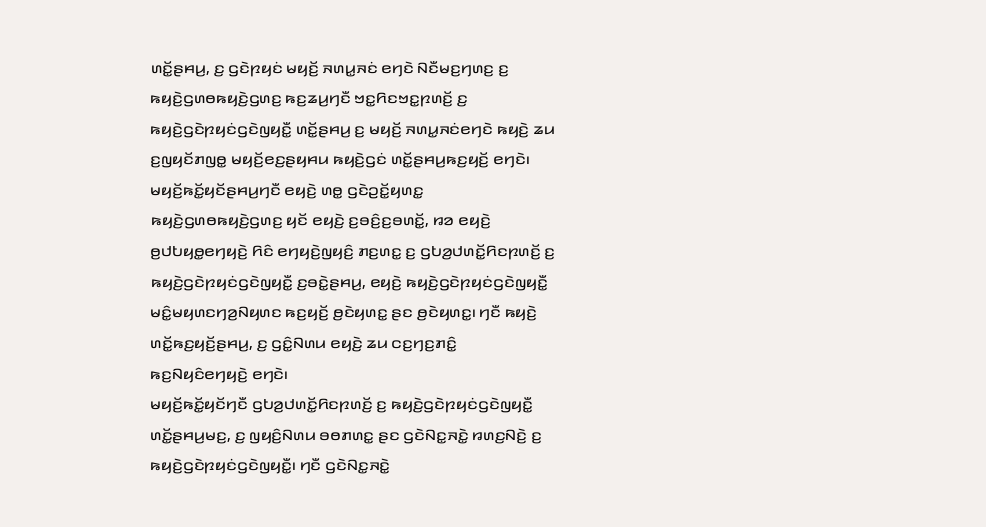ꤛꤢꤩ꤭ꤔꤌꤣ꤬, ꤢ꤬ ꤞꤢꤧꤐꤟꤢꤦ ꤗꤟꤢꤩ꤬ ꤏꤛꤣ꤭ꤏꤢꤦ ꤕꤚꤢꤧ ꤡꤢꤪꤗꤢ꤬ꤚꤛꤢ꤬ ꤢ꤬ ꤒꤟꤢꤧ꤬ꤞꤛꤥꤒꤟꤢꤧ꤬ꤞꤛꤢ꤬ ꤒꤢ꤬ꤘꤣ꤬ꤚꤢꤪ ꤠꤢ꤭ꤖꤢꤠꤢ꤭ꤐꤛꤢꤩ꤬ ꤢ꤬ ꤒꤟꤢꤧ꤬ꤞꤢꤧꤐꤟꤢꤦꤞꤢꤧꤜꤟꤢꤪ꤭ ꤛꤢꤩ꤭ꤔꤌꤣ꤬ ꤢ꤬ ꤗꤟꤢꤩ꤬ ꤏꤛꤣ꤭ꤏꤢꤦꤕꤚꤢꤧ ꤒꤟꤢꤧ꤬ ꤘꤣ ꤢ꤬ꤜꤟꤢꤩꤊꤜꤥ꤭ ꤗꤟꤢꤩ꤬ꤕꤢ꤬ꤔꤟꤌꤣ ꤒꤟꤢꤧ꤬ꤞꤢꤦ ꤛꤢꤩ꤭ꤔꤌꤣ꤬ꤒꤢ꤬ꤟꤢꤩ꤬ ꤕꤚꤢꤧ꤯
ꤗꤟꤢꤩ꤬ꤒꤢꤩ꤭ꤟꤢꤩꤔꤌꤣ꤬ꤚꤢꤪ ꤕꤟꤢꤧ꤬ ꤛꤥ꤭ ꤞꤢꤧꤑꤢꤩ꤭ꤟꤛꤢ꤭ ꤒꤟꤢꤧ꤬ꤞꤛꤥꤒꤟꤢꤧ꤬ꤞꤛꤢ꤬ ꤟꤢꤩ ꤕꤟꤢꤧ꤬ ꤢ꤬ꤋꤢꤨ꤬ꤢ꤬ꤋꤛꤢꤩ꤭, ꤙꤤ ꤕꤟꤢꤧ꤬ ꤥ꤬ꤓꤝꤟꤥ꤭ꤕꤚꤟꤢꤧ꤬ ꤖꤢꤨ ꤕꤚꤟꤢꤧ꤬ꤜꤟꤢꤨ꤬ ꤊꤢ꤬ꤛꤢ꤭ ꤢ꤬ ꤞꤝꤤ꤬ꤓꤛꤢꤩ꤭ꤖꤢꤐꤛꤢꤩ꤬ ꤢ꤬ ꤒꤟꤢꤧ꤬ꤞꤢꤧꤐꤟꤢꤦꤞꤢꤧꤜꤟꤢꤪ꤭ ꤢ꤬ꤋꤢꤧ꤭ꤔꤌꤣ꤬, ꤕꤟꤢꤧ꤬ ꤒꤟꤢꤧ꤬ꤞꤢꤧꤐꤟꤢꤦꤞꤢꤧꤜꤟꤢꤪ꤭ ꤗꤢꤨ꤭ꤗꤟꤛꤢꤚꤤ꤬ꤡꤟꤛꤢ ꤒꤢ꤬ꤟꤢꤩ꤬ ꤥ꤬ꤢꤧꤟꤛꤢ꤭ ꤔꤢ ꤥ꤬ꤢꤧꤟꤛꤢ꤭꤯ ꤚꤢꤪ ꤒꤟꤢꤧ꤬ ꤛꤢꤩ꤭ꤒꤢ꤬ꤟꤢꤩ꤬ꤔꤌꤣ꤬, ꤢ꤬ ꤞꤢꤨ꤭ꤡꤛꤣ ꤕꤟꤢꤧ꤬ ꤘꤣ ꤍꤢ꤬ꤚꤢ꤬ꤊꤢꤨ꤭ ꤒꤢ꤬ꤡꤟꤢꤨꤕꤚꤟꤢꤧ꤬ ꤕꤚꤢꤧ꤯
ꤗꤟꤢꤩ꤬ꤒꤢꤩ꤭ꤟꤢꤩꤚꤢꤪ ꤞꤝꤤ꤬ꤓꤛꤢꤩ꤭ꤖꤢꤐꤛꤢꤩ꤬ ꤢ꤬ ꤒꤟꤢꤧ꤬ꤞꤢꤧꤐꤟꤢꤦꤞꤢꤧꤜꤟꤢꤪ꤭ ꤛꤢꤩ꤭ꤔꤌꤣ꤬ꤗꤢ꤬, ꤢ꤬ ꤜꤟꤢꤨ꤬ꤡꤛꤣ ꤋꤥꤊꤛꤢ꤭ ꤔꤢ ꤞꤢꤧꤡꤢ꤭ꤏꤢꤧ꤭ ꤙꤛꤢ꤬ꤡꤢꤧ꤬ ꤢ꤬ ꤒꤟꤢꤧ꤬ꤞꤢꤧꤐꤟꤢꤦꤞꤢꤧꤜꤟꤢꤪ꤭꤯ ꤚꤢꤪ ꤞꤢꤧꤡꤢ꤭ꤏꤢꤧ꤭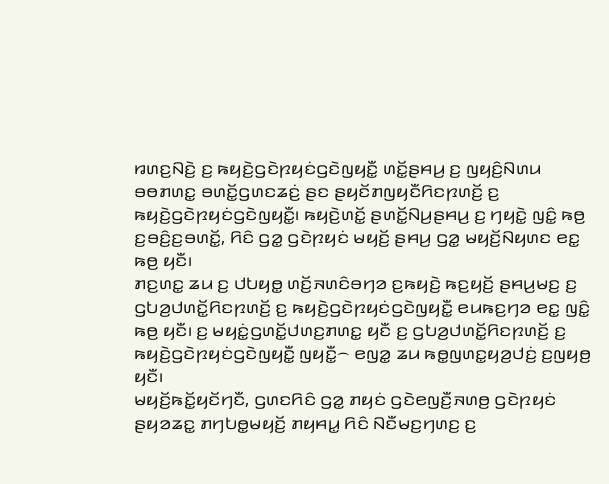ꤙꤛꤢ꤬ꤡꤢꤧ꤬ ꤢ꤬ ꤒꤟꤢꤧ꤬ꤞꤢꤧꤐꤟꤢꤦꤞꤢꤧꤜꤟꤢꤪ꤭ ꤛꤢꤩ꤭ꤔꤌꤣ꤬ ꤢ꤬ ꤜꤟꤢꤨ꤬ꤡꤛꤣ ꤋꤥꤊꤛꤢ꤭ ꤋꤛꤢꤩ꤭ꤞꤛꤢꤘꤢꤦ꤬ ꤔꤢ ꤔꤟꤢꤩꤊꤜꤟꤢꤪꤖꤢꤐꤛꤢꤩ꤬ ꤢ꤬ ꤒꤟꤢꤧ꤬ꤞꤢꤧꤐꤟꤢꤦꤞꤢꤧꤜꤟꤢꤪ꤭꤯ ꤒꤟꤢꤧ꤬ꤛꤢꤩ꤭ ꤔꤛꤢꤩ꤭ꤡꤣ꤬ꤔꤌꤣ꤬ ꤢ꤬ ꤚꤟꤢꤧ꤭ ꤜꤢꤨ꤭ ꤒꤥ꤬ ꤢ꤬ꤋꤢꤨ꤬ꤢ꤬ꤋꤛꤢꤩ꤭, ꤖꤢꤨ ꤞꤤ꤭ ꤞꤢꤧꤐꤟꤢꤦ ꤗꤟꤢꤩ꤬ ꤔꤌꤣ꤬ ꤞꤤ꤭ ꤗꤟꤢꤩ꤬ꤡꤟꤛꤢ ꤕꤢ꤭ ꤒꤥ꤬ ꤟꤢꤪ꤯
ꤊꤢ꤬ꤛꤢ꤭ ꤘꤣ ꤢ꤬ ꤓꤝꤟꤥ꤭ ꤛꤢꤩ꤬ꤏꤛꤢꤨꤋꤚꤤ ꤢ꤬ꤒꤟꤢꤧ꤬ ꤒꤢ꤬ꤟꤢꤩ꤬ ꤔꤌꤣ꤬ꤗꤢ꤬ ꤢ꤬ ꤞꤝꤤ꤬ꤓꤛꤢꤩ꤭ꤖꤢꤐꤛꤢꤩ꤬ ꤢ꤬ ꤒꤟꤢꤧ꤬ꤞꤢꤧꤐꤟꤢꤦꤞꤢꤧꤜꤟꤢꤪ꤭ ꤕꤣꤒꤢ꤬ꤚꤤ ꤕꤢ꤭ ꤜꤢꤨ꤭ ꤒꤥ꤬ ꤟꤢꤪ꤯ ꤢ꤬ ꤗꤟꤢꤦ꤭ꤞꤛꤢꤩ꤭ꤓꤛꤢ꤬ꤊꤛꤢ꤭ ꤟꤢꤪ ꤢ꤬ ꤞꤝꤤ꤬ꤓꤛꤢꤩ꤭ꤖꤢꤐꤛꤢꤩ꤬ ꤢ꤬ ꤒꤟꤢꤧ꤬ꤞꤢꤧꤐꤟꤢꤦꤞꤢꤧꤜꤟꤢꤪ꤭ ꤜꤟꤢꤪ꤭꤮ ꤕꤜꤤ꤭ ꤘꤣ ꤒꤥ꤭ꤜꤛꤢ꤭ꤟꤤ꤬ꤓꤢꤦ꤬ ꤢ꤬ꤜꤟꤥ꤬ ꤟꤢꤪ꤯
ꤗꤟꤢꤩ꤬ꤒꤢꤩ꤭ꤟꤢꤩꤚꤢꤪ, ꤞꤛꤢꤖꤢꤨ ꤞꤤ꤭ ꤊꤟꤢꤦ ꤞꤢꤧꤕꤜꤢꤪ꤬ꤏꤛꤥ꤬ ꤞꤢꤧꤐꤟꤢꤦ ꤔꤟꤤꤘꤢ꤭ ꤊꤚꤝꤥ꤭ꤗꤟꤢꤩ꤬ ꤊꤟꤌꤣ꤭ ꤖꤢꤨ ꤡꤢꤪꤗꤢ꤬ꤚꤛꤢ꤬ ꤢ꤬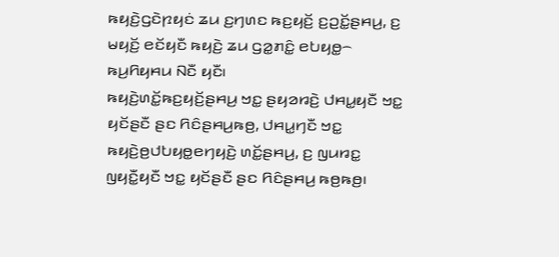ꤒꤟꤢꤧ꤬ꤞꤢꤧꤐꤟꤢꤦ ꤘꤣ ꤢ꤬ꤚꤛꤢ ꤒꤢ꤬ꤟꤢꤩ꤬ ꤢ꤬ꤑꤢꤩ꤭ꤔꤌꤣ꤬, ꤢ꤬ ꤗꤟꤢꤩ꤬ ꤕꤢꤩꤟꤢꤪ ꤒꤟꤢꤧ꤬ ꤘꤣ ꤞꤤ꤭ꤊꤢꤨ꤭ ꤕꤝꤟꤥ꤭꤮ ꤒꤣ꤬ꤖꤟꤌꤣ ꤡꤢꤪ ꤟꤢꤪ꤯
ꤒꤟꤢꤧ꤬ꤛꤢꤩ꤭ꤒꤢ꤬ꤟꤢꤩ꤬ꤔꤌꤣ꤬ ꤠꤢ꤭ ꤔꤟꤤꤙꤢꤧ꤬ ꤓꤌꤣ꤭ꤟꤢꤪ ꤠꤢ꤭ ꤟꤢꤩꤔꤢꤪ ꤔꤢ ꤖꤢꤨꤔꤌꤣ꤬ꤒꤥ꤬, ꤓꤌꤣ꤭ꤚꤢꤪ ꤠꤢ꤭ ꤒꤟꤢꤧ꤬ꤥ꤬ꤓꤝꤟꤥ꤭ꤕꤚꤟꤢꤧ꤬ ꤛꤢꤩ꤭ꤔꤌꤣ꤬, ꤢ꤬ ꤜꤣꤙꤢ꤭ ꤜꤟꤢꤪ꤭ꤟꤢꤪ ꤠꤢ꤭ ꤟꤢꤩꤔꤢꤪ ꤔꤢ ꤖꤢꤨꤔꤌꤣ꤬ ꤒꤥ꤬ꤒꤥ꤬꤯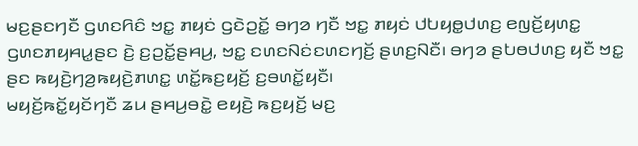ꤗꤢ꤬ꤔꤢꤚꤢꤪ ꤞꤛꤢꤖꤢꤨ ꤠꤢ꤭ ꤊꤟꤢꤦ ꤞꤢꤧꤑꤢꤩ꤭ ꤋꤚꤤ ꤚꤢꤪ ꤠꤢ꤭ ꤊꤟꤢꤦ ꤓꤝꤟꤥ꤭ꤓꤛꤢ꤬ ꤕꤜꤢꤩ꤬ꤟꤛꤢ꤭ ꤞꤛꤢꤊꤟꤌꤣ꤭ꤔꤢ ꤢꤧ꤬ ꤢ꤬ꤑꤢꤩ꤭ꤔꤌꤣ꤬, ꤠꤢ꤭ ꤢꤛꤢꤡꤢꤦꤢꤛꤢꤚꤢꤩ꤬ ꤔꤛꤢ꤬ꤡꤢꤪ꤯ ꤋꤚꤤ ꤔꤝꤥꤓꤛꤢ꤬ ꤟꤢꤪ ꤠꤢ꤭ ꤔꤢ ꤒꤟꤢꤧ꤬ꤚꤤ꤬ꤒꤟꤢꤧ꤬ꤊꤛꤢ꤭ ꤛꤢꤩ꤭ꤒꤢ꤬ꤟꤢꤩ꤬ ꤢ꤬ꤋꤛꤢꤩ꤭ꤟꤢꤪ꤯
ꤗꤟꤢꤩ꤬ꤒꤢꤩ꤭ꤟꤢꤩꤚꤢꤪ ꤘꤣ ꤔꤌꤣ꤬ꤋꤢꤧ꤭ ꤕꤟꤢꤧ꤬ ꤒꤢ꤬ꤟꤢꤩ꤬ ꤗꤢ꤬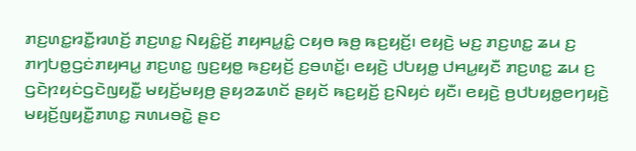ꤊꤢ꤬ꤛꤢ꤭ꤙꤢꤪ꤭ꤙꤛꤢꤩ꤬ ꤊꤢ꤬ꤛꤢ꤭ ꤡꤟꤢꤨ꤭ꤢꤩ꤬ ꤊꤟꤌꤣ꤭ꤢꤨ꤭ ꤍꤟꤥ ꤒꤥ꤬ ꤒꤢ꤬ꤟꤢꤩ꤬꤯ ꤕꤟꤢꤧ꤬ ꤗꤢ꤬ ꤊꤢ꤬ꤛꤢ꤭ ꤘꤣ ꤢ꤬ ꤊꤚꤝꤥ꤭ꤞꤢꤦꤊꤟꤌꤣ꤭ ꤊꤢ꤬ꤛꤢ꤭ ꤜꤢ꤬ꤟꤥ꤭ ꤒꤢ꤬ꤟꤢꤩ꤬ ꤢ꤬ꤋꤛꤢꤩ꤭꤯ ꤕꤟꤢꤧ꤬ ꤓꤝꤟꤥ꤭ ꤓꤌꤣ꤭ꤟꤢꤪ ꤊꤢ꤬ꤛꤢ꤭ ꤘꤣ ꤢ꤬ ꤞꤢꤧꤐꤟꤢꤦꤞꤢꤧꤜꤟꤢꤪ꤭ ꤗꤟꤢꤩ꤬ꤗꤟꤥ꤬ ꤔꤟꤤꤘꤛꤢꤩ ꤔꤟꤢꤩ ꤒꤢ꤬ꤟꤢꤩ꤬ ꤢ꤬ꤡꤟꤢꤦ ꤟꤢꤪ꤯ ꤕꤟꤢꤧ꤬ ꤥ꤬ꤓꤝꤟꤥ꤭ꤕꤚꤟꤢꤧ꤬ ꤗꤟꤢꤩ꤬ꤜꤟꤢꤪ꤭ꤊꤛꤢ꤭ ꤏꤛꤣꤋꤢꤧ꤭ ꤔꤢ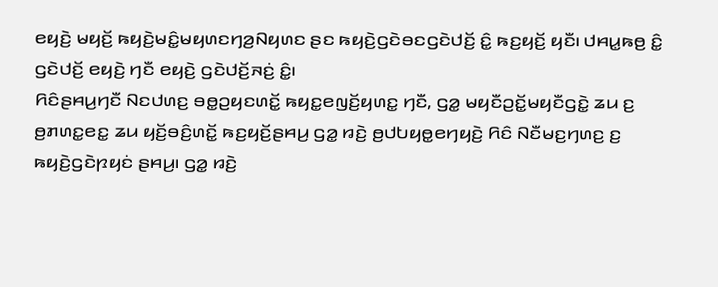ꤕꤟꤢꤧ꤬ ꤗꤟꤢꤩ꤬ ꤒꤟꤢꤧ꤬ꤗꤢꤨ꤭ꤗꤟꤛꤢꤚꤤ꤬ꤡꤟꤛꤢ ꤔꤢ ꤒꤟꤢꤧ꤬ꤞꤢꤧꤋꤢꤞꤢꤧꤓꤢꤩ꤬ ꤢꤨ꤭ ꤒꤢ꤬ꤟꤢꤩ꤬ ꤟꤢꤪ꤯ ꤓꤌꤣ꤭ꤒꤥ꤬ ꤢꤨ꤭ ꤞꤢꤧꤓꤢꤩ꤬ ꤕꤟꤢꤧ꤬ ꤚꤢꤪ ꤕꤟꤢꤧ꤬ ꤞꤢꤧꤓꤢꤩ꤬ꤏꤢꤦ꤬ ꤢꤨ꤭꤯
ꤖꤢꤨꤔꤌꤣ꤬ꤚꤢꤪ ꤡꤢꤓꤛꤢ꤬ ꤋꤥ꤭ꤑꤟꤢꤛꤢꤩ꤭ ꤒꤟꤢ꤭ꤕꤜꤢꤩ꤬ꤟꤛꤢ꤭ ꤚꤢꤪ, ꤞꤤ꤭ ꤗꤟꤢꤪꤑꤢꤩ꤭ꤗꤟꤢꤪꤞꤢꤧ꤭ ꤘꤣ ꤢ꤬ ꤥ꤬ꤊꤛꤢ꤭ꤕꤢ꤭ ꤘꤣ ꤟꤢꤩ꤬ꤋꤢꤨ꤬ꤛꤢꤩ꤭ ꤒꤢ꤬ꤟꤢꤩ꤬ꤔꤌꤣ꤬ ꤞꤤ꤭ ꤙꤢꤧ꤬ ꤥ꤬ꤓꤝꤟꤥ꤭ꤕꤚꤟꤢꤧ꤬ ꤖꤢꤨ ꤡꤢꤪꤗꤢ꤬ꤚꤛꤢ꤬ ꤢ꤬ ꤒꤟꤢꤧ꤬ꤞꤢꤧꤐꤟꤢꤦ ꤔꤌꤣ꤬꤯ ꤞꤤ꤭ ꤙꤢꤧ꤬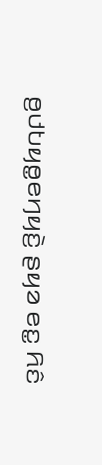ꤥ꤬ꤓꤝꤟꤥ꤭ꤕꤚꤟꤢꤧ꤬ ꤔꤟꤤ ꤕꤢ꤭ ꤖꤢꤨ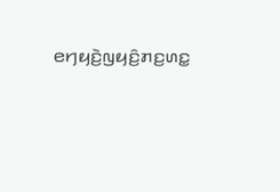ꤕꤚꤟꤢꤧ꤬ꤜꤟꤢꤨ꤬ꤊꤢ꤬ꤛꤢ꤭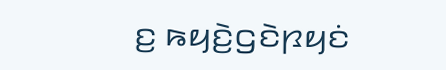ꤢ꤬ ꤒꤟꤢꤧ꤬ꤞꤢꤧꤐꤟꤢꤦ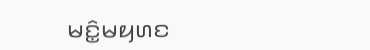ꤗꤢꤨ꤭ꤗꤟꤛꤢ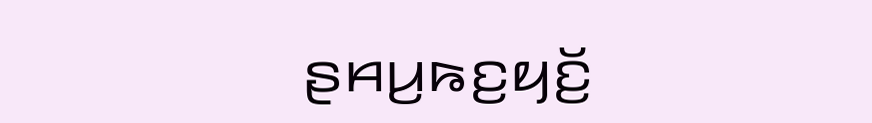ꤔꤌꤣ꤬ꤒꤢ꤬ꤟꤢꤩ꤬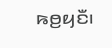ꤒꤥ꤬ꤟꤢꤪ꤯